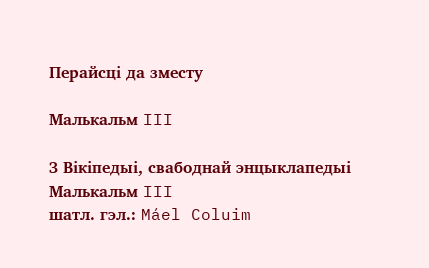Перайсці да зместу

Малькальм III

З Вікіпедыі, свабоднай энцыклапедыі
Малькальм III
шатл. гэл.: Máel Coluim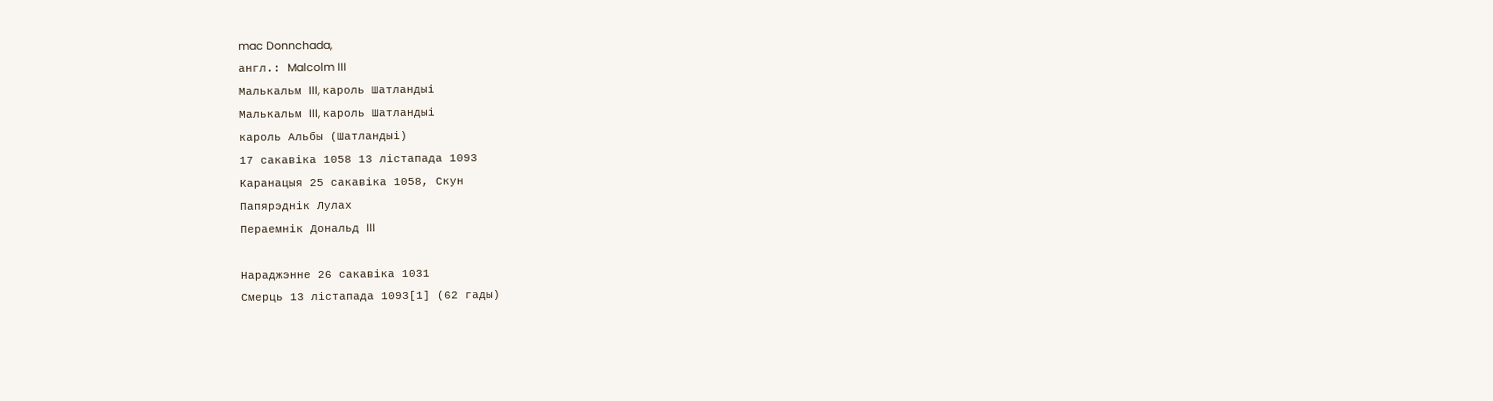mac Donnchada,
англ.: Malcolm III
Малькальм III, кароль Шатландыі
Малькальм III, кароль Шатландыі
кароль Альбы (Шатландыі)
17 сакавіка 1058 13 лістапада 1093
Каранацыя 25 сакавіка 1058, Скун
Папярэднік Лулах
Пераемнік Дональд III

Нараджэнне 26 сакавіка 1031
Смерць 13 лістапада 1093[1] (62 гады)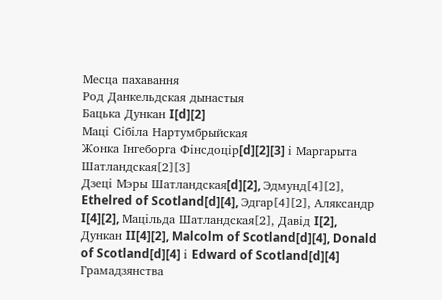Месца пахавання
Род Данкельдская дынастыя
Бацька Дункан I[d][2]
Маці Сібіла Нартумбрыйская
Жонка Інгеборга Фінсдоцір[d][2][3] і Маргарыта Шатландская[2][3]
Дзеці Мэры Шатландская[d][2], Эдмунд[4][2], Ethelred of Scotland[d][4], Эдгар[4][2], Аляксандр I[4][2], Мацільда Шатландская[2], Давід I[2], Дункан II[4][2], Malcolm of Scotland[d][4], Donald of Scotland[d][4] і Edward of Scotland[d][4]
Грамадзянства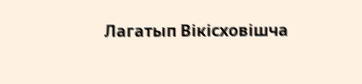Лагатып Вікісховішча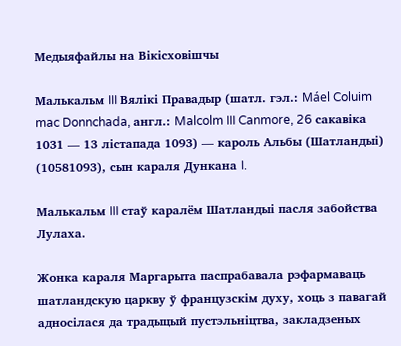Медыяфайлы на Вікісховішчы

Малькальм III Вялікі Правадыр (шатл. гэл.: Máel Coluim mac Donnchada, англ.: Malcolm III Canmore, 26 сакавіка 1031 — 13 лістапада 1093) — кароль Альбы (Шатландыі) (10581093), сын караля Дункана I.

Малькальм III стаў каралём Шатландыі пасля забойства Лулаха.

Жонка караля Маргарыта паспрабавала рэфармаваць шатландскую царкву ў французскім духу, хоць з павагай адносілася да традыцый пустэльніцтва, закладзеных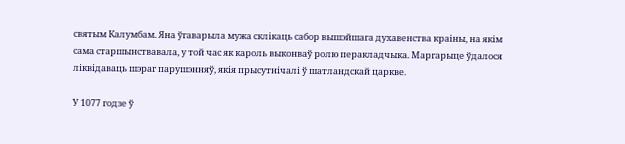святым Калумбам. Яна ўгаварыла мужа склікаць сабор вышэйшага духавенства краіны, на якім сама старшынствавала, у той час як кароль выконваў ролю перакладчыка. Маргарыце ўдалося ліквідаваць шэраг парушэнняў, якія прысутнічалі ў шатландскай царкве.

У 1077 годзе ў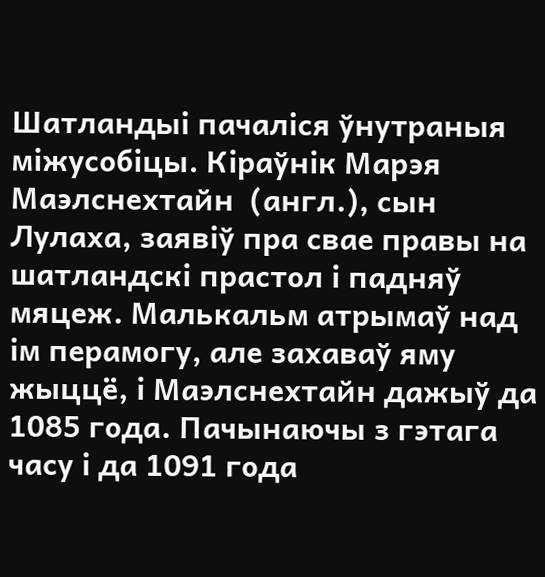Шатландыі пачаліся ўнутраныя міжусобіцы. Кіраўнік Марэя Маэлснехтайн  (англ.), сын Лулаха, заявіў пра свае правы на шатландскі прастол і падняў мяцеж. Малькальм атрымаў над ім перамогу, але захаваў яму жыццё, і Маэлснехтайн дажыў да 1085 года. Пачынаючы з гэтага часу і да 1091 года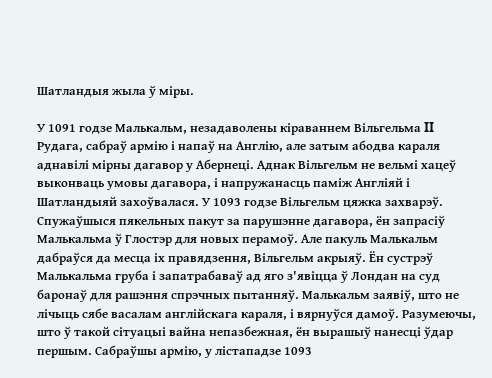Шатландыя жыла ў міры.

У 1091 годзе Малькальм, незадаволены кіраваннем Вільгельма II Рудага, сабраў армію і напаў на Англію, але затым абодва караля аднавілі мірны дагавор у Абернеці. Аднак Вільгельм не вельмі хацеў выконваць умовы дагавора, і напружанасць паміж Англіяй і Шатландыяй захоўвалася. У 1093 годзе Вільгельм цяжка захварэў. Спужаўшыся пякельных пакут за парушэнне дагавора, ён запрасіў Малькальма ў Глостэр для новых перамоў. Але пакуль Малькальм дабраўся да месца іх правядзення, Вільгельм акрыяў. Ён сустрэў Малькальма груба і запатрабаваў ад яго з'явіцца ў Лондан на суд баронаў для рашэння спрэчных пытанняў. Малькальм заявіў, што не лічыць сябе васалам англійскага караля, і вярнуўся дамоў. Разумеючы, што ў такой сітуацыі вайна непазбежная, ён вырашыў нанесці ўдар першым. Сабраўшы армію, у лістападзе 1093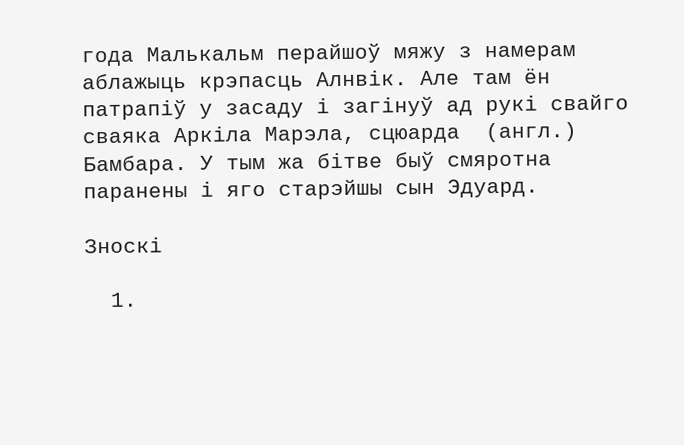года Малькальм перайшоў мяжу з намерам аблажыць крэпасць Алнвік. Але там ён патрапіў у засаду і загінуў ад рукі свайго сваяка Аркіла Марэла, сцюарда  (англ.) Бамбара. У тым жа бітве быў смяротна паранены і яго старэйшы сын Эдуард.

Зноскі

  1.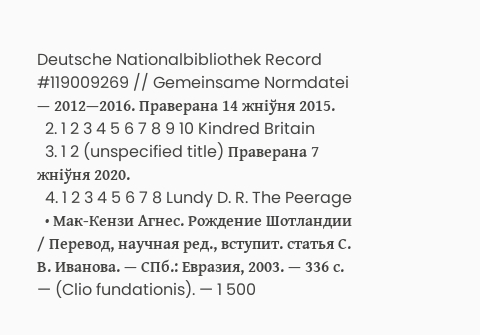Deutsche Nationalbibliothek Record #119009269 // Gemeinsame Normdatei — 2012—2016. Праверана 14 жніўня 2015.
  2. 1 2 3 4 5 6 7 8 9 10 Kindred Britain
  3. 1 2 (unspecified title) Праверана 7 жніўня 2020.
  4. 1 2 3 4 5 6 7 8 Lundy D. R. The Peerage
  • Мак-Кензи Агнес. Рождение Шотландии / Перевод, научная ред., вступит. статья С. В. Иванова. — СПб.: Евразия, 2003. — 336 с. — (Clio fundationis). — 1 500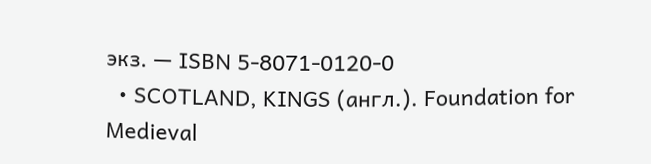экз. — ISBN 5-8071-0120-0
  • SCOTLAND, KINGS (англ.). Foundation for Medieval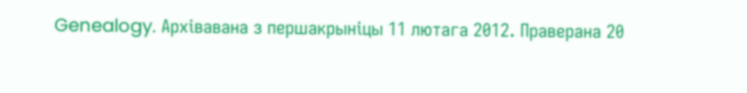Genealogy. Архівавана з першакрыніцы 11 лютага 2012. Праверана 20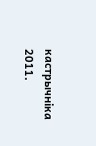кастрычніка 2011.